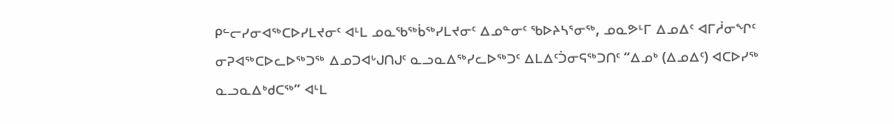ᑭᓪᓕᓯᓂᐊᖅᑕᐅᓯᒪᔪᓂᑦ ᐊᒻᒪ ᓄᓇᖃᖅᑳᖅᓯᒪᔪᓂᑦ ᐃᓄᓐᓂᑦ ᖃᐅᔨᓴᕐᓂᖅ, ᓄᓇᕗᒻᒥ ᐃᓄᐃᑦ ᐊᒥᓲᓂᖏᑦ ᓂᕈᐊᖅᑕᐅᓚᐅᖅᑐᖅ ᐃᓄᑐᐊᒡᒍᑎᒍᑦ ᓇᓗᓇᐃᖅᓯᓚᐅᖅᑐᑦ ᐃᒪᐃᑦᑑᓂᕋᖅᑐᑎᑦ “ᐃᓄᒃ (ᐃᓄᐃᑦ) ᐊᑕᐅᓯᖅ ᓇᓗᓇᐃᒃᑯᑕᖅ” ᐊᒻᒪ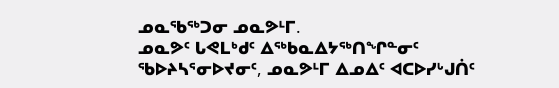ᓄᓇᖃᖅᑐᓂ ᓄᓇᕗᒻᒥ.
ᓄᓇᕗᑦ ᒐᕙᒪᒃᑯᑦ ᐃᖅᑲᓇᐃᔭᖅᑎᖏᓐᓂᑦ ᖃᐅᔨᓴᕐᓂᐅᔪᓂᑦ, ᓄᓇᕗᒻᒥ ᐃᓄᐃᑦ ᐊᑕᐅᓯᒡᒍᑏᑦ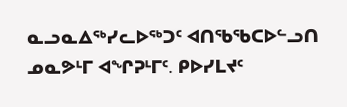ᓇᓗᓇᐃᖅᓯᓚᐅᖅᑐᑦ ᐊᑎᖃᖃᑕᐅᓪᓗᑎ ᓄᓇᕗᒻᒥ ᐊᖏᕈᒻᒥᑦ. ᑭᐅᓯᒪᔪᑦ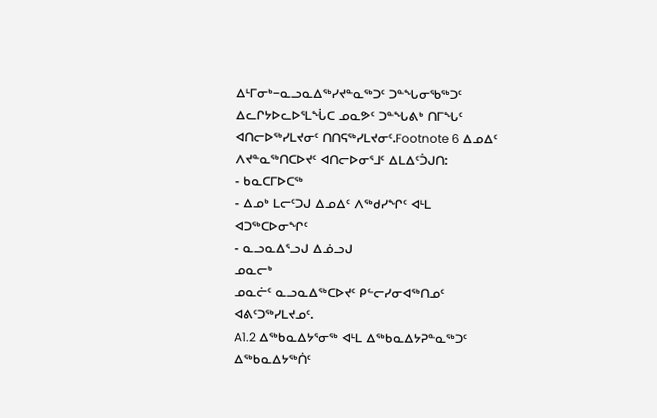ᐃᒻᒥᓂᒃ−ᓇᓗᓇᐃᖅᓯᔪᓐᓇᖅᑐᑦ ᑐᓐᖓᓂᖃᖅᑐᑦ ᐃᓚᒋᔭᐅᓚᐅᕐᒪᖔᑕ ᓄᓇᕗᑦ ᑐᓐᖓᕕᒃ ᑎᒥᖓᑦ ᐊᑎᓕᐅᖅᓯᒪᔪᓂᑦ ᑎᑎᕋᖅᓯᒪᔪᓂᑦ.Footnote 6 ᐃᓄᐃᑦ ᐱᔪᓐᓇᖅᑎᑕᐅᔪᑦ ᐊᑎᓕᐅᓂᕐᒧᑦ ᐃᒪᐃᑦᑑᒍᑎ:
- ᑲᓇᑕᒥᐅᑕᖅ
- ᐃᓄᒃ ᒪᓕᑦᑐᒍ ᐃᓄᐃᑦ ᐱᖅᑯᓯᖏᑦ ᐊᒻᒪ ᐊᑐᖅᑕᐅᓂᖏᑦ
- ᓇᓗᓇᐃᕐᓗᒍ ᐃᓅᓗᒍ
ᓄᓇᓕᒃ
ᓄᓇᓖᑦ ᓇᓗᓇᐃᖅᑕᐅᔪᑦ ᑭᓪᓕᓯᓂᐊᖅᑎᓄᑦ ᐊᕕᑦᑐᖅᓯᒪᔪᓄᑦ.
A1.2 ᐃᖅᑲᓇᐃᔭᕐᓂᖅ ᐊᒻᒪ ᐃᖅᑲᓇᐃᔭᕈᓐᓇᖅᑐᑦ
ᐃᖅᑲᓇᐃᔭᖅᑏᑦ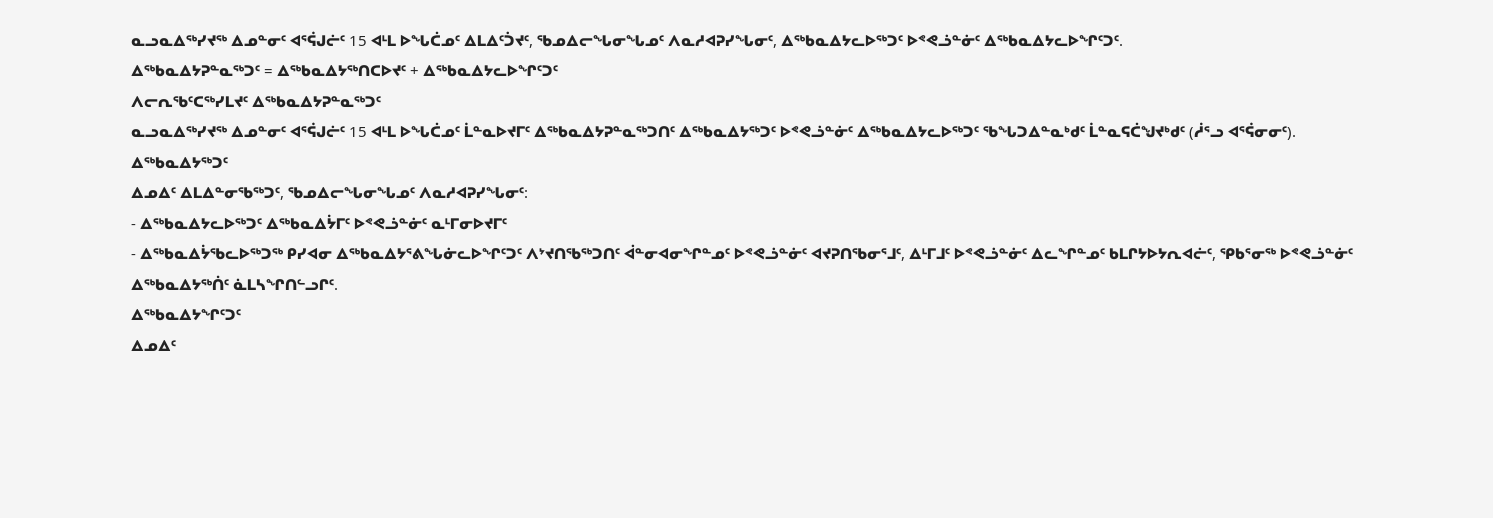ᓇᓗᓇᐃᖅᓯᔪᖅ ᐃᓄᓐᓂᑦ ᐊᕐᕌᒍᓖᑦ 15 ᐊᒻᒪ ᐅᖓᑖᓄᑦ ᐃᒪᐃᑦᑑᔪᑦ, ᖃᓄᐃᓕᖓᓂᖓᓄᑦ ᐱᓇᓱᐊᕈᓯᖓᓂᑦ, ᐃᖅᑲᓇᐃᔭᓚᐅᖅᑐᑦ ᐅᕝᕙᓘᓐᓃᑦ ᐃᖅᑲᓇᐃᔭᓚᐅᖏᑦᑐᑦ.
ᐃᖅᑲᓇᐃᔭᕈᓐᓇᖅᑐᑦ = ᐃᖅᑲᓇᐃᔭᖅᑎᑕᐅᔪᑦ + ᐃᖅᑲᓇᐃᔭᓚᐅᖏᑦᑐᑦ
ᐱᓕᕆᖃᑦᑕᖅᓯᒪᔪᑦ ᐃᖅᑲᓇᐃᔭᕈᓐᓇᖅᑐᑦ
ᓇᓗᓇᐃᖅᓯᔪᖅ ᐃᓄᓐᓂᑦ ᐊᕐᕌᒍᓖᑦ 15 ᐊᒻᒪ ᐅᖓᑖᓄᑦ ᒫᓐᓇᐅᔪᒥᑦ ᐃᖅᑲᓇᐃᔭᕈᓐᓇᖅᑐᑎᑦ ᐃᖅᑲᓇᐃᔭᖅᑐᑦ ᐅᕝᕙᓘᓐᓃᑦ ᐃᖅᑲᓇᐃᔭᓚᐅᖅᑐᑦ ᖃᖓᑐᐃᓐᓇᒃᑯᑦ ᒫᓐᓇᕋᑖᖑᔪᒃᑯᑦ (ᓲᕐᓗ ᐊᕐᕌᓂᓂᑦ).
ᐃᖅᑲᓇᐃᔭᖅᑐᑦ
ᐃᓄᐃᑦ ᐃᒪᐃᓐᓂᖃᖅᑐᑦ, ᖃᓄᐃᓕᖓᓂᖓᓄᑦ ᐱᓇᓱᐊᕈᓯᖓᓂᑦ:
- ᐃᖅᑲᓇᐃᔭᓚᐅᖅᑐᑦ ᐃᖅᑲᓇᐃᔮᒥᑦ ᐅᕝᕙᓘᓐᓃᑦ ᓇᒻᒥᓂᐅᔪᒥᑦ
- ᐃᖅᑲᓇᐃᔮᖃᓚᐅᖅᑐᖅ ᑭᓯᐊᓂ ᐃᖅᑲᓇᐃᔭᕐᕕᖓᓃᓚᐅᖏᑦᑐᑦ ᐱᔾᔪᑎᖃᖅᑐᑎᑦ ᐋᓐᓂᐊᓂᖏᓐᓄᑦ ᐅᕝᕙᓘᓐᓃᑦ ᐊᔪᕈᑎᖃᓂᕐᒧᑦ, ᐃᒻᒥᒧᑦ ᐅᕝᕙᓘᓐᓃᑦ ᐃᓚᖏᓐᓄᑦ ᑲᒪᒋᔭᐅᔭᕆᐊᓖᑦ, ᕿᑲᕐᓂᖅ ᐅᕝᕙᓘᓐᓃᑦ ᐃᖅᑲᓇᐃᔭᖅᑏᑦ ᓈᒪᓴᖏᑎᓪᓗᒋᑦ.
ᐃᖅᑲᓇᐃᔭᖏᑦᑐᑦ
ᐃᓄᐃᑦ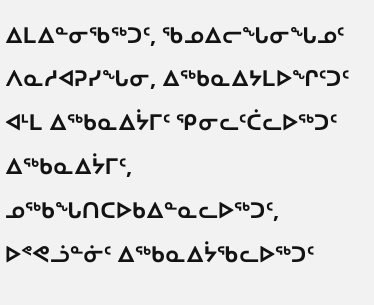ᐃᒪᐃᓐᓂᖃᖅᑐᑦ, ᖃᓄᐃᓕᖓᓂᖓᓄᑦ ᐱᓇᓱᐊᕈᓯᖓᓂ, ᐃᖅᑲᓇᐃᔭᒪᐅᖏᑦᑐᑦ ᐊᒻᒪ ᐃᖅᑲᓇᐃᔮᒥᑦ ᕿᓂᓚᑦᑖᓚᐅᖅᑐᑦ ᐃᖅᑲᓇᐃᔮᒥᑦ, ᓄᖅᑲᖓᑎᑕᐅᑲᐃᓐᓇᓚᐅᖅᑐᑦ, ᐅᕝᕙᓘᓐᓃᑦ ᐃᖅᑲᓇᐃᔮᖃᓚᐅᖅᑐᑦ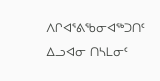ᐱᒋᐊᕐᕕᖃᓂᐊᖅᑐᑎᑦ ᐃᓗᐊᓂ ᑎᓴᒪᓂᑦ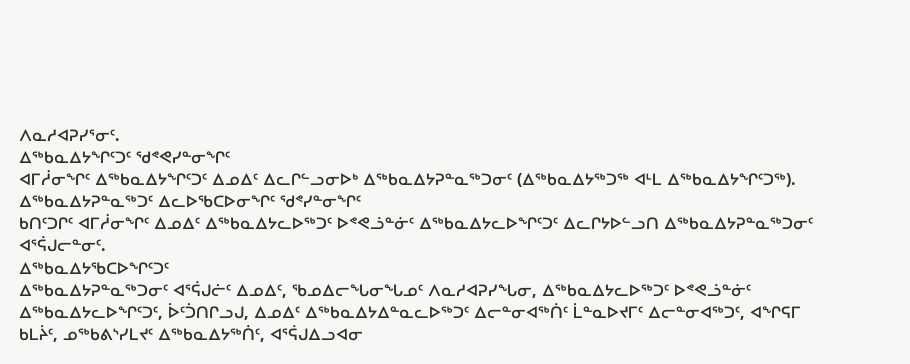ᐱᓇᓱᐊᕈᓯᕐᓂᑦ.
ᐃᖅᑲᓇᐃᔭᖏᑦᑐᑦ ᖁᕝᕙᓯᓐᓂᖏᑦ
ᐊᒥᓲᓂᖏᑦ ᐃᖅᑲᓇᐃᔭᖏᑦᑐᑦ ᐃᓄᐃᑦ ᐃᓚᒋᓪᓗᓂᐅᒃ ᐃᖅᑲᓇᐃᔭᕈᓐᓇᖅᑐᓂᑦ (ᐃᖅᑲᓇᐃᔭᖅᑐᖅ ᐊᒻᒪ ᐃᖅᑲᓇᐃᔭᖏᑦᑐᖅ).
ᐃᖅᑲᓇᐃᔭᕈᓐᓇᖅᑐᑦ ᐃᓚᐅᖃᑕᐅᓂᖏᑦ ᖁᕝᓯᓐᓂᖏᑦ
ᑲᑎᑦᑐᒋᑦ ᐊᒥᓲᓂᖏᑦ ᐃᓄᐃᑦ ᐃᖅᑲᓇᐃᔭᓚᐅᖅᑐᑦ ᐅᕝᕙᓘᓐᓃᑦ ᐃᖅᑲᓇᐃᔭᓚᐅᖏᑦᑐᑦ ᐃᓚᒋᔭᐅᓪᓗᑎ ᐃᖅᑲᓇᐃᔭᕈᓐᓇᖅᑐᓂᑦ ᐊᕐᕌᒍᓕᓐᓂᑦ.
ᐃᖅᑲᓇᐃᔭᖃᑕᐅᖏᑦᑐᑦ
ᐃᖅᑲᓇᐃᔭᕈᓐᓇᖅᑐᓂᑦ ᐊᕐᕌᒍᓖᑦ ᐃᓄᐃᑦ, ᖃᓄᐃᓕᖓᓂᖓᓄᑦ ᐱᓇᓱᐊᕈᓯᖓᓂ, ᐃᖅᑲᓇᐃᔭᓚᐅᖅᑐᑦ ᐅᕝᕙᓘᓐᓃᑦ ᐃᖅᑲᓇᐃᔭᓚᐅᖏᑦᑐᑦ, ᐆᑦᑑᑎᒋᓗᒍ, ᐃᓄᐃᑦ ᐃᖅᑲᓇᐃᔭᐃᓐᓇᓚᐅᖅᑐᑦ ᐃᓕᓐᓂᐊᖅᑏᑦ ᒫᓐᓇᐅᔪᒥᑦ ᐃᓕᓐᓂᐊᖅᑐᑦ, ᐊᖏᕋᒥ ᑲᒪᔩᑦ, ᓄᖅᑲᕕᔅᓯᒪᔪᑦ ᐃᖅᑲᓇᐃᔭᖅᑏᑦ, ᐊᕐᕌᒍᐃᓗᐊᓂ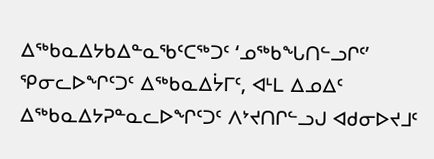ᐃᖅᑲᓇᐃᔭᑲᐃᓐᓇᖃᑦᑕᖅᑐᑦ ‘ᓄᖅᑲᖓᑎᓪᓗᒋᑦ’ ᕿᓂᓚᐅᖏᑦᑐᑦ ᐃᖅᑲᓇᐃᔮᒥᑦ, ᐊᒻᒪ ᐃᓄᐃᑦ ᐃᖅᑲᓇᐃᔭᕈᓐᓇᓚᐅᖏᑦᑐᑦ ᐱᔾᔪᑎᒋᓪᓗᒍ ᐊᑯᓂᐅᔪᒧᑦ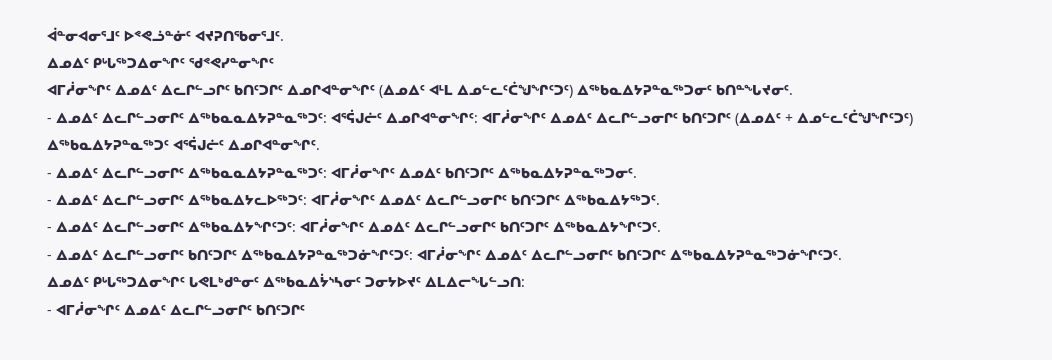ᐋᓐᓂᐊᓂᕐᒧᑦ ᐅᕝᕙᓘᓐᓃᑦ ᐊᔪᕈᑎᖃᓂᕐᒧᑦ.
ᐃᓄᐃᑦ ᑭᒡᒐᖅᑐᐃᓂᖏᑦ ᖁᕝᕙᓯᓐᓂᖏᑦ
ᐊᒥᓲᓂᖏᑦ ᐃᓄᐃᑦ ᐃᓚᒋᓪᓗᒋᑦ ᑲᑎᑦᑐᒋᑦ ᐃᓄᒋᐊᓐᓂᖏᑦ (ᐃᓄᐃᑦ ᐊᒻᒪ ᐃᓄᓪᓚᑦᑖᖑᖏᑦᑐᑦ) ᐃᖅᑲᓇᐃᔭᕈᓐᓇᖅᑐᓂᑦ ᑲᑎᓐᖓᔪᓂᑦ.
- ᐃᓄᐃᑦ ᐃᓚᒋᓪᓗᓂᒋᑦ ᐃᖅᑲᓇᓇᐃᔭᕈᓐᓇᖅᑐᑦ: ᐊᕐᕌᒍᓖᑦ ᐃᓄᒋᐊᓐᓂᖏᑦ: ᐊᒥᓲᓂᖏᑦ ᐃᓄᐃᑦ ᐃᓚᒋᓪᓗᓂᒋᑦ ᑲᑎᑦᑐᒋᑦ (ᐃᓄᐃᑦ + ᐃᓄᓪᓚᑦᑖᖑᖏᑦᑐᑦ) ᐃᖅᑲᓇᐃᔭᕈᓐᓇᖅᑐᑦ ᐊᕐᕌᒍᓖᑦ ᐃᓄᒋᐊᓐᓂᖏᑦ.
- ᐃᓄᐃᑦ ᐃᓚᒋᓪᓗᓂᒋᑦ ᐃᖅᑲᓇᓇᐃᔭᕈᓐᓇᖅᑐᑦ: ᐊᒥᓲᓂᖏᑦ ᐃᓄᐃᑦ ᑲᑎᑦᑐᒋᑦ ᐃᖅᑲᓇᐃᔭᕈᓐᓇᖅᑐᓂᑦ.
- ᐃᓄᐃᑦ ᐃᓚᒋᓪᓗᓂᒋᑦ ᐃᖅᑲᓇᐃᔭᓚᐅᖅᑐᑦ: ᐊᒥᓲᓂᖏᑦ ᐃᓄᐃᑦ ᐃᓚᒋᓪᓗᓂᒋᑦ ᑲᑎᑦᑐᒋᑦ ᐃᖅᑲᓇᐃᔭᖅᑐᑦ.
- ᐃᓄᐃᑦ ᐃᓚᒋᓪᓗᓂᒋᑦ ᐃᖅᑲᓇᐃᔭᖏᑦᑐᑦ: ᐊᒥᓲᓂᖏᑦ ᐃᓄᐃᑦ ᐃᓚᒋᓪᓗᓂᒋᑦ ᑲᑎᑦᑐᒋᑦ ᐃᖅᑲᓇᐃᔭᖏᑦᑐᑦ.
- ᐃᓄᐃᑦ ᐃᓚᒋᓪᓗᓂᒋᑦ ᑲᑎᑦᑐᒋᑦ ᐃᖅᑲᓇᐃᔭᕈᓐᓇᖅᑐᓃᖏᑦᑐᑦ: ᐊᒥᓲᓂᖏᑦ ᐃᓄᐃᑦ ᐃᓚᒋᓪᓗᓂᒋᑦ ᑲᑎᑦᑐᒋᑦ ᐃᖅᑲᓇᐃᔭᕈᓐᓇᖅᑐᓃᖏᑦᑐᑦ.
ᐃᓄᐃᑦ ᑭᒡᒐᖅᑐᐃᓂᖏᑦ ᒐᕙᒪᒃᑯᓐᓂᑦ ᐃᖅᑲᓇᐃᔮᔅᓴᓂᑦ ᑐᓂᔭᐅᔪᑦ ᐃᒪᐃᓕᖓᓪᓗᑎ:
- ᐊᒥᓲᓂᖏᑦ ᐃᓄᐃᑦ ᐃᓚᒋᓪᓗᓂᒋᑦ ᑲᑎᑦᑐᒋᑦ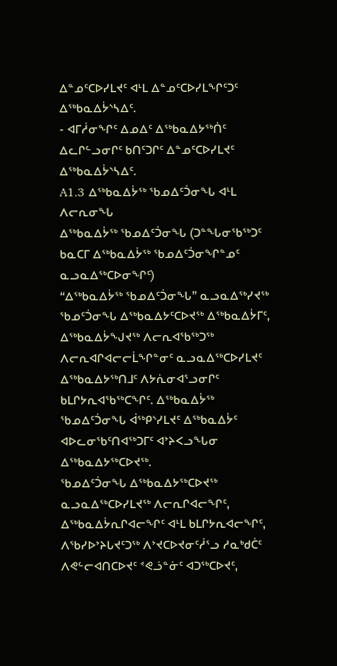ᐃᓐᓄᑦᑕᐅᓯᒪᔪᑦ ᐊᒻᒪ ᐃᓐᓄᑦᑕᐅᓯᒪᖏᑦᑐᑦ ᐃᖅᑲᓇᐃᔮᔅᓴᐃᑦ.
- ᐊᒥᓲᓂᖏᑦ ᐃᓄᐃᑦ ᐃᖅᑲᓇᐃᔭᖅᑏᑦ ᐃᓚᒋᓪᓗᓂᒋᑦ ᑲᑎᑦᑐᒋᑦ ᐃᓐᓄᑦᑕᐅᓯᒪᔪᑦ ᐃᖅᑲᓇᐃᔮᔅᓴᐃᑦ.
A1.3 ᐃᖅᑲᓇᐃᔮᖅ ᖃᓄᐃᑦᑑᓂᖓ ᐊᒻᒪ ᐱᓕᕆᓂᖓ
ᐃᖅᑲᓇᐃᔮᖅ ᖃᓄᐃᑦᑑᓂᖓ (ᑐᓐᖓᓂᖃᖅᑐᑦ ᑲᓇᑕᒥ ᐃᖅᑲᓇᐃᔮᖅ ᖃᓄᐃᑦᑑᓂᖏᓐᓄᑦ ᓇᓗᓇᐃᖅᑕᐅᓂᖏᑦ)
“ᐃᖅᑲᓇᐃᔮᖅ ᖃᓄᐃᑦᑑᓂᖓ” ᓇᓗᓇᐃᖅᓯᔪᖅ ᖃᓄᑦᑑᓂᖓ ᐃᖅᑲᓇᐃᔭᑦᑕᐅᔪᖅ ᐃᖅᑲᓇᐃᔮᒥᑦ, ᐃᖅᑲᓇᐃᔮᖑᔪᖅ ᐱᓕᕆᐊᖃᖅᑐᖅ ᐱᓕᕆᐊᒋᐊᓕᓕᒫᖏᓐᓂᑦ ᓇᓗᓇᐃᖅᑕᐅᓯᒪᔪᑦ ᐃᖅᑲᓇᐃᔭᖅᑎᒧᑦ ᐱᔭᕇᓂᐊᕐᓗᓂᒋᑦ ᑲᒪᒋᔭᕆᐊᖃᖅᑕᖏᑦ. ᐃᖅᑲᓇᐃᔮᖅ ᖃᓄᐃᑦᑑᓂᖓ ᐋᖅᑭᔅᓯᒪᔪᑦ ᐃᖅᑲᓇᐃᔮᑦ ᐊᐅᓚᓂᖃᑦᑎᐊᖅᑐᒥᑦ ᐊᔾᔨᐸᓗᖓᓂ ᐃᖅᑲᓇᐃᔭᖅᑕᐅᔪᖅ.
ᖃᓄᐃᑦᑑᓂᖓ ᐃᖅᑲᓇᐃᔭᖅᑕᐅᔪᖅ ᓇᓗᓇᐃᖅᑕᐅᓯᒪᔪᖅ ᐱᓕᕆᒋᐊᓕᖏᑦ, ᐃᖅᑲᓇᐃᔮᕆᒋᐊᓕᖏᑦ ᐊᒻᒪ ᑲᒪᒋᔭᕆᐊᓕᖏᑦ, ᐱᖃᓯᐅᔾᔨᒐᔪᑦᑐᖅ ᐱᔾᔪᑕᐅᔪᓂᑦᓲᕐᓗ ᓱᓇᒃᑯᑖᑦ ᐱᕙᓪᓕᐊᑎᑕᐅᔪᑦ ᕝᕙᓘᓐᓃᑦ ᐊᑐᖅᑕᐅᔪᑦ,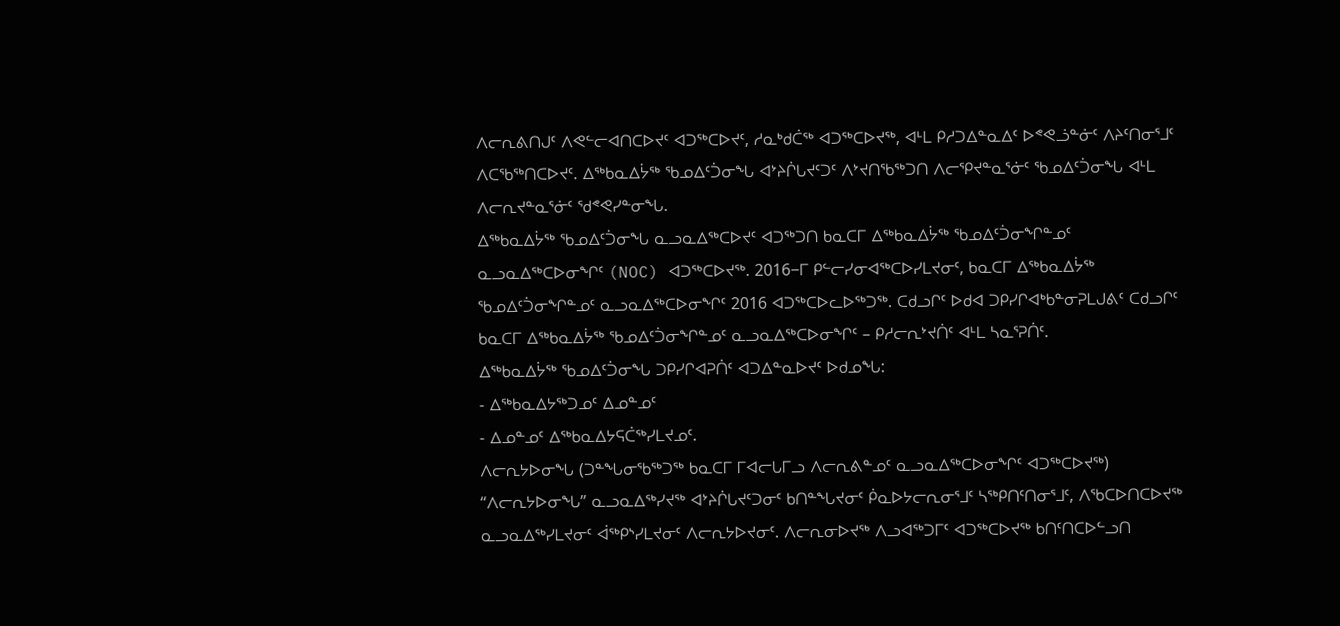ᐱᓕᕆᕕᑎᒍᑦ ᐱᕙᓪᓕᐊᑎᑕᐅᔪᑦ ᐊᑐᖅᑕᐅᔪᑦ, ᓱᓇᒃᑯᑖᖅ ᐊᑐᖅᑕᐅᔪᖅ, ᐊᒻᒪ ᑭᓱᑐᐃᓐᓇᐃᑦ ᐅᕝᕙᓘᓐᓃᑦ ᐱᔨᑦᑎᓂᕐᒧᑦ ᐱᑕᖃᖅᑎᑕᐅᔪᑦ. ᐃᖅᑲᓇᐃᔮᖅ ᖃᓄᐃᑦᑑᓂᖓ ᐊᔾᔨᒌᒐᔪᑦᑐᑦ ᐱᔾᔪᑎᖃᖅᑐᑎ ᐱᓕᕿᔪᓐᓇᕐᓃᑦ ᖃᓄᐃᑦᑑᓂᖓ ᐊᒻᒪ ᐱᓕᕆᔪᓐᓇᕐᓃᑦ ᖁᕝᕙᓯᓐᓂᖓ.
ᐃᖅᑲᓇᐃᔮᖅ ᖃᓄᐃᑦᑑᓂᖓ ᓇᓗᓇᐃᖅᑕᐅᔪᑦ ᐊᑐᖅᑐᑎ ᑲᓇᑕᒥ ᐃᖅᑲᓇᐃᔮᖅ ᖃᓄᐃᑦᑑᓂᖏᓐᓄᑦ ᓇᓗᓇᐃᖅᑕᐅᓂᖏᑦ (NOC) ᐊᑐᖅᑕᐅᔪᖅ. 2016−ᒥ ᑭᓪᓕᓯᓂᐊᖅᑕᐅᓯᒪᔪᓂᑦ, ᑲᓇᑕᒥ ᐃᖅᑲᓇᐃᔮᖅ ᖃᓄᐃᑦᑑᓂᖏᓐᓄᑦ ᓇᓗᓇᐃᖅᑕᐅᓂᖏᑦ 2016 ᐊᑐᖅᑕᐅᓚᐅᖅᑐᖅ. ᑕᑯᓗᒋᑦ ᐅᑯᐊ ᑐᑭᓯᒋᐊᒃᑲᓐᓂᕈᒪᒍᕕᑦ ᑕᑯᓗᒋᑦ ᑲᓇᑕᒥ ᐃᖅᑲᓇᐃᔮᖅ ᖃᓄᐃᑦᑑᓂᖏᓐᓄᑦ ᓇᓗᓇᐃᖅᑕᐅᓂᖏᑦ – ᑭᓱᓕᕆᔾᔪᑏᑦ ᐊᒻᒪ ᓴᓇᕐᕈᑏᑦ.
ᐃᖅᑲᓇᐃᔮᖅ ᖃᓄᐃᑦᑑᓂᖓ ᑐᑭᓯᒋᐊᕈᑏᑦ ᐊᑐᐃᓐᓇᐅᔪᑦ ᐅᑯᓄᖓ:
- ᐃᖅᑲᓇᐃᔭᖅᑐᓄᑦ ᐃᓄᓐᓄᑦ
- ᐃᓄᓐᓄᑦ ᐃᖅᑲᓇᐃᔭᕋᑖᖅᓯᒪᔪᓄᑦ.
ᐱᓕᕆᔭᐅᓂᖓ (ᑐᓐᖓᓂᖃᖅᑐᖅ ᑲᓇᑕᒥ ᒥᐊᓕᒐᒥᓗ ᐱᓕᕆᕕᓐᓄᑦ ᓇᓗᓇᐃᖅᑕᐅᓂᖏᑦ ᐊᑐᖅᑕᐅᔪᖅ)
“ᐱᓕᕆᔭᐅᓂᖓ” ᓇᓗᓇᐃᖅᓯᔪᖅ ᐊᔾᔨᒌᒐᔪᑦᑐᓂᑦ ᑲᑎᓐᖓᔪᓂᑦ ᑮᓇᐅᔭᓕᕆᓂᕐᒧᑦ ᓴᖅᑭᑎᑦᑎᓂᕐᒧᑦ, ᐱᖃᑕᐅᑎᑕᐅᔪᖅ ᓇᓗᓇᐃᖅᓯᒪᔪᓂᑦ ᐋᖅᑭᔅᓯᒪᔪᓂᑦ ᐱᓕᕆᔭᐅᔪᓂᑦ. ᐱᓕᕆᓂᐅᔪᖅ ᐱᓗᐊᖅᑐᒥᑦ ᐊᑐᖅᑕᐅᔪᖅ ᑲᑎᑦᑎᑕᐅᓪᓗᑎ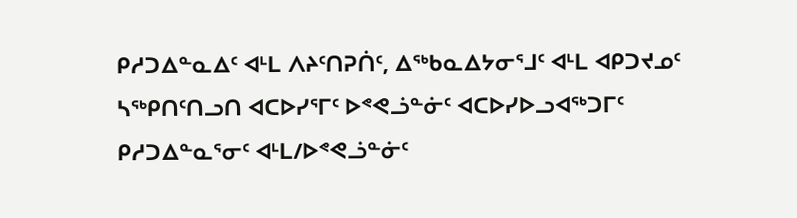ᑭᓱᑐᐃᓐᓇᐃᑦ ᐊᒻᒪ ᐱᔨᑦᑎᕈᑏᑦ, ᐃᖅᑲᓇᐃᔭᓂᕐᒧᑦ ᐊᒻᒪ ᐊᑭᑐᔪᓄᑦ ᓴᖅᑭᑎᑦᑎᓗᑎ ᐊᑕᐅᓯᕐᒥᑦ ᐅᕝᕙᓘᓐᓃᑦ ᐊᑕᐅᓯᐅᓗᐊᖅᑐᒥᑦ ᑭᓱᑐᐃᓐᓇᕐᓂᑦ ᐊᒻᒪ/ᐅᕝᕙᓘᓐᓃᑦ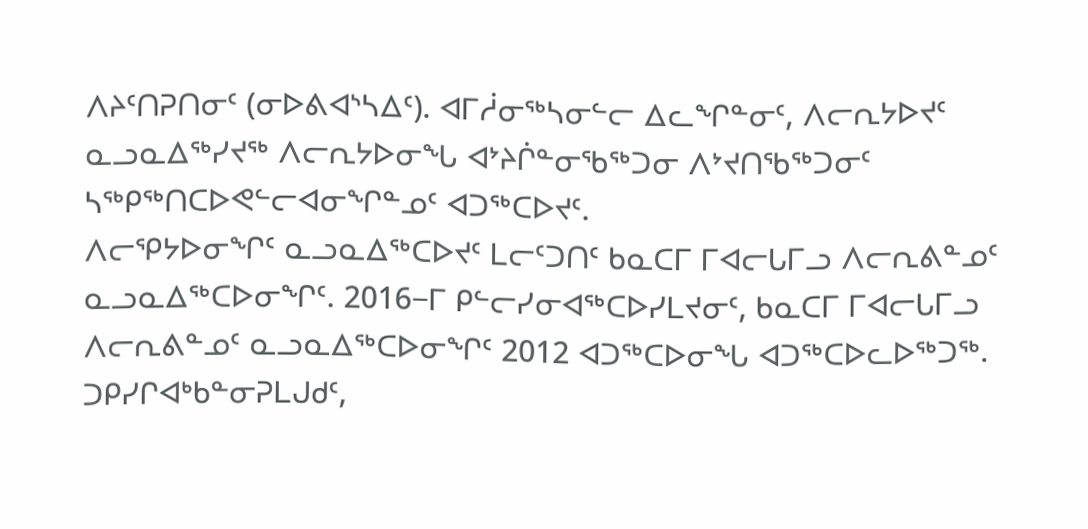ᐱᔨᑦᑎᕈᑎᓂᑦ (ᓂᐅᕕᐊᔅᓴᐃᑦ). ᐊᒥᓲᓂᖅᓴᓂᓪᓕ ᐃᓚᖏᓐᓂᑦ, ᐱᓕᕆᔭᐅᔪᑦ ᓇᓗᓇᐃᖅᓯᔪᖅ ᐱᓕᕆᔭᐅᓂᖓ ᐊᔾᔨᒌᓐᓂᖃᖅᑐᓂ ᐱᔾᔪᑎᖃᖅᑐᓂᑦ ᓴᖅᑭᖅᑎᑕᐅᕙᓪᓕᐊᓂᖏᓐᓄᑦ ᐊᑐᖅᑕᐅᔪᑦ.
ᐱᓕᕿᔭᐅᓂᖏᑦ ᓇᓗᓇᐃᖅᑕᐅᔪᑦ ᒪᓕᑦᑐᑎᑦ ᑲᓇᑕᒥ ᒥᐊᓕᒐᒥᓗ ᐱᓕᕆᕕᓐᓄᑦ ᓇᓗᓇᐃᖅᑕᐅᓂᖏᑦ. 2016−ᒥ ᑭᓪᓕᓯᓂᐊᖅᑕᐅᓯᒪᔪᓂᑦ, ᑲᓇᑕᒥ ᒥᐊᓕᒐᒥᓗ ᐱᓕᕆᕕᓐᓄᑦ ᓇᓗᓇᐃᖅᑕᐅᓂᖏᑦ 2012 ᐊᑐᖅᑕᐅᓂᖓ ᐊᑐᖅᑕᐅᓚᐅᖅᑐᖅ. ᑐᑭᓯᒋᐊᒃᑲᓐᓂᕈᒪᒍᑯᑦ,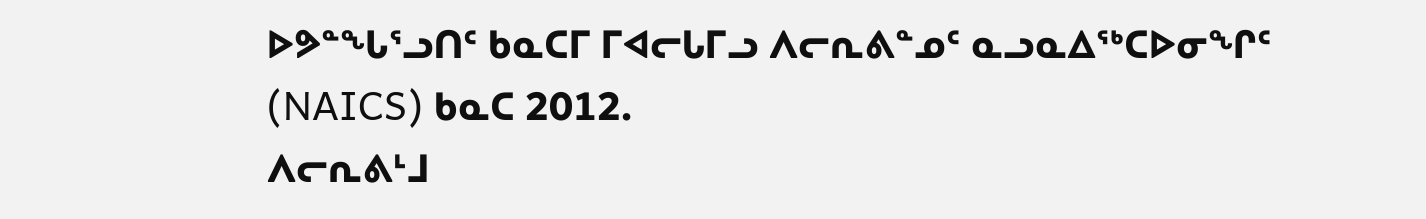ᐅᕗᓐᖓᕐᓗᑎᑦ ᑲᓇᑕᒥ ᒥᐊᓕᒐᒥᓗ ᐱᓕᕆᕕᓐᓄᑦ ᓇᓗᓇᐃᖅᑕᐅᓂᖏᑦ (NAICS) ᑲᓇᑕ 2012.
ᐱᓕᕆᕕᒻᒧ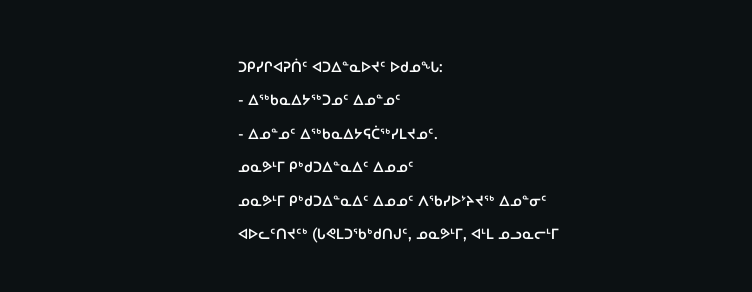ᑐᑭᓯᒋᐊᕈᑏᑦ ᐊᑐᐃᓐᓇᐅᔪᑦ ᐅᑯᓄᖓ:
- ᐃᖅᑲᓇᐃᔭᖅᑐᓄᑦ ᐃᓄᓐᓄᑦ
- ᐃᓄᓐᓄᑦ ᐃᖅᑲᓇᐃᔭᕋᑖᖅᓯᒪᔪᓄᑦ.
ᓄᓇᕗᒻᒥ ᑭᒃᑯᑐᐃᓐᓇᐃᑦ ᐃᓄᓄᑦ
ᓄᓇᕗᒻᒥ ᑭᒃᑯᑐᐃᓐᓇᐃᑦ ᐃᓄᓄᑦ ᐱᖃᓯᐅᔾᔨᔪᖅ ᐃᓄᓐᓂᑦ ᐊᐅᓚᑦᑎᔪᑦᒃ (ᒐᕙᒪᑐᖃᒃᑯᑎᒍᑦ, ᓄᓇᕗᒻᒥ, ᐊᒻᒪ ᓄᓗᓇᓕᒻᒥ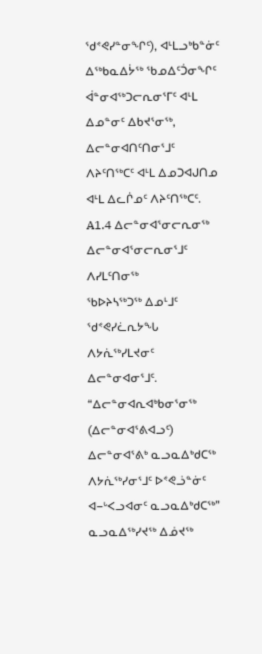ᖁᕝᕙᓯᓐᓂᖏᑦ), ᐊᒻᒪᓗᒃᑲᓐᓃᑦ ᐃᖅᑲᓇᐃᔮᖅ ᖃᓄᐃᑦᑑᓂᖏᑦ ᐋᓐᓂᐊᖅᑐᓕᕆᓂᕐᒥᑦ ᐊᒻᒪ ᐃᓄᓐᓂᑦ ᐃᑲᔪᕐᓂᖅ, ᐃᓕᓐᓂᐊᑎᑦᑎᓂᕐᒧᑦ ᐱᔨᑦᑎᖅᑕᑦ ᐊᒻᒪ ᐃᓄᑐᐊᒍᑎᓄ ᐊᒻᒪ ᐃᓚᒌᓄᑦ ᐱᔨᑦᑎᖅᑕᑦ.
A1.4 ᐃᓕᓐᓂᐊᕐᓂᓕᕆᓂᖅ
ᐃᓕᓐᓂᐊᕐᓂᓕᕆᓂᕐᒧᑦ ᐱᓯᒪᑦᑎᓂᖅ
ᖃᐅᔨᓴᖅᑐᖅ ᐃᓄᒻᒧᑦ ᖁᕝᕙᓯᓛᕆᔭᖓ ᐱᔭᕇᖅᓯᒪᔪᓂᑦ ᐃᓕᓐᓂᐊᓂᕐᒧᑦ.
“ᐃᓕᓐᓂᐊᕆᐊᒃᑲᓂᕐᓂᖅ (ᐃᓕᓐᓂᐊᕐᕕᐊᓗᑦ) ᐃᓕᓐᓂᐊᕐᕕᒃ ᓇᓗᓇᐃᒃᑯᑕᖅ ᐱᔭᕇᖅᓯᓂᕐᒧᑦ ᐅᕝᕙᓘᓐᓃᑦ ᐊ−ᒡᐸᓗᐊᓂᑦ ᓇᓗᓇᐃᒃᑯᑕᖅ” ᓇᓗᓇᐃᖅᓯᔪᖅ ᐃᓅᔪᖅ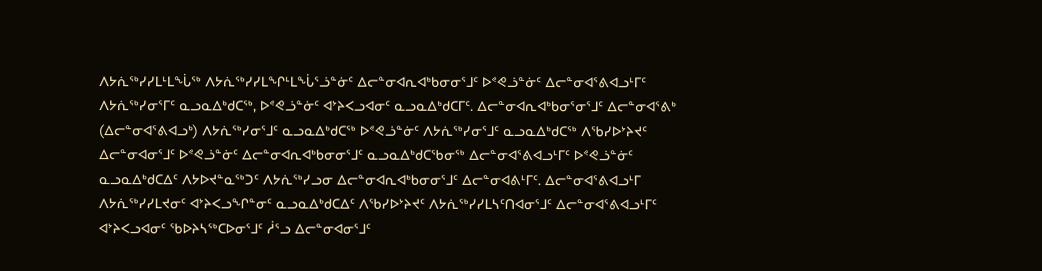ᐱᔭᕇᖅᓯᓯᒪᒻᒪᖔᖅ ᐱᔭᕇᖅᓯᓯᒪᖏᒻᒪᖔᕐᓘᓐᓃᑦ ᐃᓕᓐᓂᐊᕆᐊᒃᑲᓂᓂᕐᒧᑦ ᐅᕝᕙᓘᓐᓃᑦ ᐃᓕᓐᓂᐊᕐᕕᐊᓗᒻᒥᑦ ᐱᔭᕇᖅᓯᓂᕐᒥᑦ ᓇᓗᓇᐃᒃᑯᑕᖅ, ᐅᕝᕙᓘᓐᓃᑦ ᐊᔾᔨᐸᓗᐊᓂᑦ ᓇᓗᓇᐃᒃᑯᑕᒥᑦ. ᐃᓕᓐᓂᐊᕆᐊᒃᑲᓂᕐᓂᕐᒧᑦ ᐃᓕᓐᓂᐊᕐᕕᒃ (ᐃᓕᓐᓂᐊᕐᕕᐊᓗᒃ) ᐱᔭᕇᖅᓯᓂᕐᒧᑦ ᓇᓗᓇᐃᒃᑯᑕᖅ ᐅᕝᕙᓘᓐᓃᑦ ᐱᔭᕇᖅᓯᓂᕐᒧᑦ ᓇᓗᓇᐃᒃᑯᑕᖅ ᐱᖃᓯᐅᔾᔨᔪᑦ ᐃᓕᓐᓂᐊᓂᕐᒧᑦ ᐅᕝᕙᓘᓐᓃᑦ ᐃᓕᓐᓂᐊᕆᐊᒃᑲᓂᓂᕐᒧᑦ ᓇᓗᓇᐃᒃᑯᑕᖃᓂᖅ ᐃᓕᓐᓂᐊᕐᕕᐊᓗᒻᒥᑦ ᐅᕝᕙᓘᓐᓃᑦ ᓇᓗᓇᐃᒃᑯᑕᐃᑦ ᐱᔭᐅᔪᓐᓇᖅᑐᑦ ᐱᔭᕇᖅᓯᓗᓂ ᐃᓕᓐᓂᐊᕆᐊᒃᑲᓂᓂᕐᒧᑦ ᐃᓕᓐᓂᐊᕕᒻᒥᑦ. ᐃᓕᓐᓂᐊᕐᕕᐊᓗᒻᒥ ᐱᔭᕇᖅᓯᓯᒪᔪᓂᑦ ᐊᔾᔨᐸᓗᖏᓐᓂᑦ ᓇᓗᓇᐃᒃᑯᑕᐃᑦ ᐱᖃᓯᐅᔾᔨᔪᑦ ᐱᔭᕇᖅᓯᓯᒪᓴᑦᑎᐊᓂᕐᒧᑦ ᐃᓕᓐᓂᐊᕐᕕᐊᓗᒻᒥᑦ ᐊᔾᔨᐸᓗᐊᓂᑦ ᖃᐅᔨᓴᖅᑕᐅᓂᕐᒧᑦ ᓲᕐᓗ ᐃᓕᓐᓂᐊᓂᕐᒧᑦ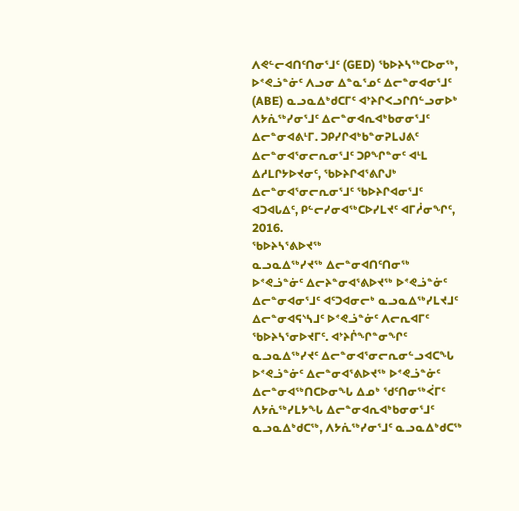ᐱᕙᓪᓕᐊᑎᑦᑎᓂᕐᒧᑦ (GED) ᖃᐅᔨᓴᖅᑕᐅᓂᖅ, ᐅᕝᕙᓘᓐᓃᑦ ᐱᓗᓂ ᐃᓐᓇᕐᓄᑦ ᐃᓕᓐᓂᐊᓂᕐᒧᑦ (ABE) ᓇᓗᓇᐃᒃᑯᑕᒥᑦ ᐊᔾᔨᒋᐸᓗᒋᑎᓪᓗᓂᐅᒃ ᐱᔭᕇᖅᓯᓂᕐᒧᑦ ᐃᓕᓐᓂᐊᕆᐊᒃᑲᓂᓂᕐᒧᑦ ᐃᓕᓐᓂᐊᕕᒻᒥ. ᑐᑭᓯᒋᐊᒃᑲᓐᓂᕈᒪᒍᕕᑦ ᐃᓕᓐᓂᐊᕐᓂᓕᕆᓂᕐᒧᑦ ᑐᑭᖏᓐᓂᑦ ᐊᒻᒪ ᐃᓱᒪᒋᔭᐅᔪᓂᑦ, ᖃᐅᔨᒋᐊᕐᕕᒋᒍᒃ ᐃᓕᓐᓂᐊᕐᓂᓕᕆᓂᕐᒧᑦ ᖃᐅᔨᒋᐊᓂᕐᒧᑦ ᐊᑐᐊᒐᐃᑦ, ᑭᓪᓕᓯᓂᐊᖅᑕᐅᓯᒪᔪᑦ ᐊᒥᓲᓂᖏᑦ, 2016.
ᖃᐅᔨᓴᕐᕕᐅᔪᖅ
ᓇᓗᓇᐃᖅᓯᔪᖅ ᐃᓕᓐᓂᐊᑎᑦᑎᓂᖅ ᐅᕝᕙᓘᓐᓃᑦ ᐃᓕᔨᓐᓂᐊᕐᕕᐅᔪᖅ ᐅᕝᕙᓘᓐᓃᑦ ᐃᓕᓐᓂᐊᓂᕐᒧᑦ ᐊᑦᑐᐊᓂᓕᒃ ᓇᓗᓇᐃᖅᓯᒪᔪᒧᑦ ᐃᓕᓐᓂᐊᕋᔅᓴᒧᑦ ᐅᕝᕙᓘᓐᓃᑦ ᐱᓕᕆᐊᒥᑦ ᖃᐅᔨᓴᕐᓂᐅᔪᒥᑦ. ᐊᔾᔨᒌᖏᓐᓂᖏᑦ ᓇᓗᓇᐃᖅᓯᔪᑦ ᐃᓕᓐᓂᐊᕐᓂᓕᕆᓂᓪᓗᐊᑕᖓ ᐅᕝᕙᓘᓐᓃᑦ ᐃᓕᓐᓂᐊᕐᕕᐅᔪᖅ ᐅᕝᕙᓘᓐᓃᑦ ᐃᓕᓐᓂᐊᖅᑎᑕᐅᓂᖓ ᐃᓄᒃ ᖁᑦᑎᓂᖅᐹᒥᑦ ᐱᔭᕇᖅᓯᒪᔭᖓ ᐃᓕᓐᓂᐊᕆᐊᒃᑲᓂᓂᕐᒧᑦ ᓇᓗᓇᐃᒃᑯᑕᖅ, ᐱᔭᕇᖅᓯᓂᕐᒧᑦ ᓇᓗᓇᐃᒃᑯᑕᖅ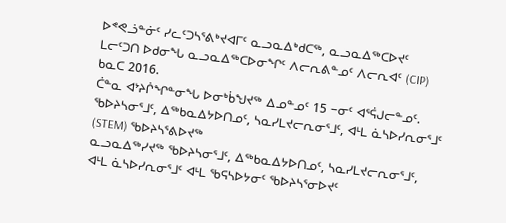ᐅᕝᕙᓘᓐᓃᑦ ᓯᓚᑦᑐᓴᕐᕕᒃᔪᐊᒥᑦ ᓇᓗᓇᐃᒃᑯᑕᖅ, ᓇᓗᓇᐃᖅᑕᐅᔪᑦ ᒪᓕᑦᑐᑎ ᐅᑯᓂᖓ ᓇᓗᓇᐃᖅᑕᐅᓂᖏᑦ ᐱᓕᕆᕕᓐᓄᑦ ᐱᓕᕆᐊᑦ (CIP) ᑲᓇᑕ 2016.
ᑖᓐᓇ ᐊᔾᔨᒌᖏᓐᓂᖓ ᐅᓂᒃᑳᖑᔪᖅ ᐃᓄᓐᓄᑦ 15 −ᓂᑦ ᐊᕐᕌᒍᓕᓐᓄᑦ.
ᖃᐅᔨᓴᓂᕐᒧᑦ, ᐃᖅᑲᓇᐃᔭᐅᑎᓄᑦ, ᓴᓇᓯᒪᔪᓕᕆᓂᕐᒧᑦ, ᐊᒻᒪ ᓈᓴᐅᓯᕆᓂᕐᒧᑦ (STEM) ᖃᐅᔨᓴᕐᕕᐅᔪᖅ
ᓇᓗᓇᐃᖅᓯᔪᖅ ᖃᐅᔨᓴᓂᕐᒧᑦ, ᐃᖅᑲᓇᐃᔭᐅᑎᓄᑦ, ᓴᓇᓯᒪᔪᓕᕆᓂᕐᒧᑦ, ᐊᒻᒪ ᓈᓴᐅᓯᕆᓂᕐᒧᑦ ᐊᒻᒪ ᖃᕋᓴᐅᔭᓂᑦ ᖃᐅᔨᓴᕐᓂᐅᔪᑦ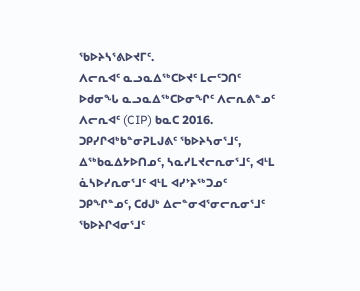ᖃᐅᔨᓴᕐᕕᐅᔪᒥᑦ.
ᐱᓕᕆᐊᑦ ᓇᓗᓇᐃᖅᑕᐅᔪᑦ ᒪᓕᑦᑐᑎᑦ ᐅᑯᓂᖓ ᓇᓗᓇᐃᖅᑕᐅᓂᖏᑦ ᐱᓕᕆᕕᓐᓄᑦ ᐱᓕᕆᐊᑦ (CIP) ᑲᓇᑕ 2016. ᑐᑭᓯᒋᐊᒃᑲᓐᓂᕈᒪᒍᕕᑦ ᖃᐅᔨᓴᓂᕐᒧᑦ, ᐃᖅᑲᓇᐃᔭᐅᑎᓄᑦ, ᓴᓇᓯᒪᔪᓕᕆᓂᕐᒧᑦ, ᐊᒻᒪ ᓈᓴᐅᓯᕆᓂᕐᒧᑦ ᐊᒻᒪ ᐊᓯᔾᔨᖅᑐᓄᑦ ᑐᑭᖏᓐᓄᑦ, ᑕᑯᒍᒃ ᐃᓕᓐᓂᐊᕐᓂᓕᕆᓂᕐᒧᑦ ᖃᐅᔨᒋᐊᓂᕐᒧᑦ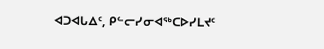ᐊᑐᐊᒐᐃᑦ, ᑭᓪᓕᓯᓂᐊᖅᑕᐅᓯᒪᔪᑦ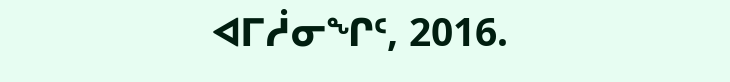ᐊᒥᓲᓂᖏᑦ, 2016.